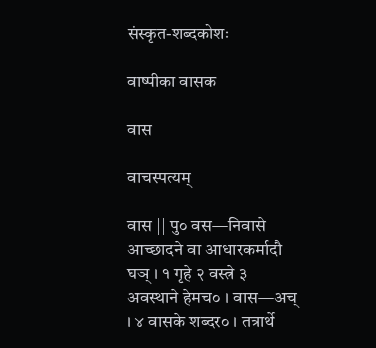संस्कृत-शब्दकोशः

वाष्पीका वासक

वास

वाचस्पत्यम्

वास || पु० वस—निवासे आच्छादने वा आधारकर्मादौ घञ् । १ गृहे २ वस्त्रे ३ अवस्थाने हेमच० । वास—अच् । ४ वासके शब्दर० । तत्रार्थे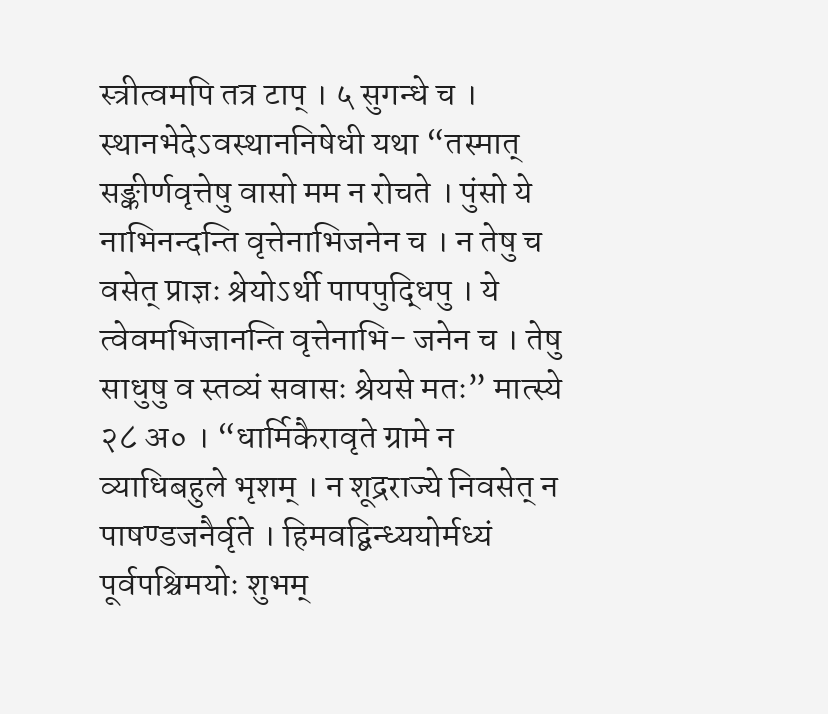स्त्रीत्वमपि तत्र टाप् । ५ सुगन्धे च । स्थानभेदेऽवस्थाननिषेधी यथा “तस्मात् सङ्कीर्णवृत्तेषु वासो मम न रोचते । पुंसो ये नाभिनन्दन्ति वृत्तेनाभिजनेन च । न तेषु च वसेत् प्राज्ञः श्रेयोऽर्थी पापपुद्धिपु । ये त्वेवमभिजानन्ति वृत्तेनाभि- जनेन च । तेषु साधुषु व स्तव्यं सवासः श्रेयसे मतः” मात्स्ये २८ अ० । “धार्मिकैरावृते ग्रामे न व्याधिबहुले भृशम् । न शूद्रराज्ये निवसेत् न पाषण्डजनैर्वृते । हिमवद्बिन्ध्ययोर्मध्यं पूर्वपश्चिमयोः शुभम्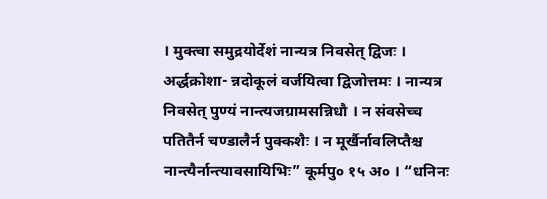। मुक्त्वा समुद्रयोर्देशं नान्यत्र निवसेत् द्विजः । अर्द्धक्रोशा- न्नदोकूलं वर्जयित्वा द्विजोत्तमः । नान्यत्र निवसेत् पुण्यं नान्त्यजग्रामसन्निधौ । न संवसेच्च पतितैर्न चण्डालैर्न पुक्कशैः । न मूर्खैर्नावलिप्तैश्च नान्त्यैर्नान्त्यावसायिभिः” कूर्मपु० १५ अ० । “धनिनः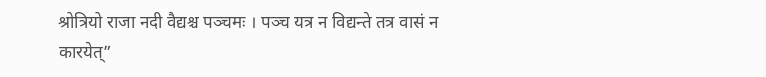श्रोत्रियो राजा नदी वैद्यश्च पञ्चमः । पञ्च यत्र न विद्यन्ते तत्र वासं न कारयेत्”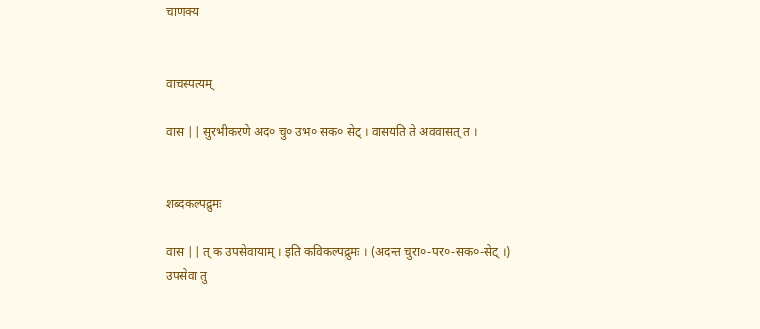चाणक्य


वाचस्पत्यम्

वास || सुरभीकरणे अद० चु० उभ० सक० सेट् । वासयति ते अववासत् त ।


शब्दकल्पद्रुमः

वास || त् क उपसेवायाम् । इति कविकल्पद्रुमः । (अदन्त चुरा०-पर०-सक०-सेट् ।)
उपसेवा तु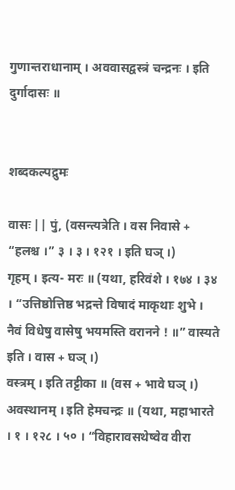गुणान्तराधानाम् । अववासद्वस्त्रं चन्द्रनः । इति दुर्गादासः ॥


शब्दकल्पद्रुमः

वासः || पुं, (वसन्त्यत्रेति । वस निवासे + “हलश्च ।” ३ । ३ । १२१ । इति घञ् ।)
गृहम् । इत्य- मरः ॥ (यथा, हरिवंशे । १७४ । ३४ । “उत्तिष्ठोत्तिष्ठ भद्रन्ते विषादं माकृथाः शुभे । नैवं विधेषु वासेषु भयमस्ति वरानने ! ॥” वास्यते इति । वास + घञ् ।)
वस्त्रम् । इति तट्टीका ॥ (वस + भावे घञ् ।)
अवस्थानम् । इति हेमचन्द्रः ॥ (यथा, महाभारते । १ । १२८ । ५० । “विहारावसथेष्वेव वीरा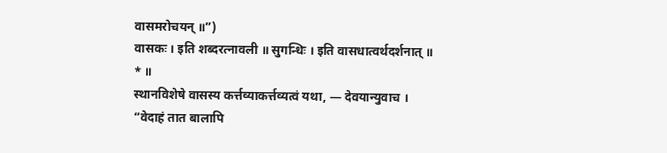वासमरोचयन् ॥”)
वासकः । इति शब्दरत्नावली ॥ सुगन्धिः । इति वासधात्वर्थदर्शनात् ॥ * ॥
स्थानविशेषे वासस्य कर्त्तव्याकर्त्तव्यत्वं यथा, — देवयान्युवाच । “वेदाहं तात बालापि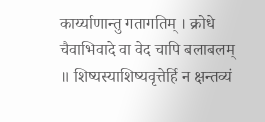कार्य्याणान्तु गतागतिम् । क्रोधे चैवाभिवादे वा वेद चापि बलाबलम् ॥ शिष्यस्याशिष्यवृत्तेर्हि न क्षन्तव्यं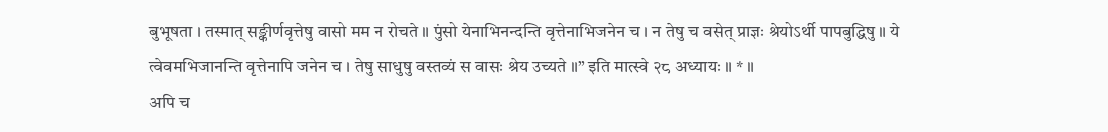बुभूषता । तस्मात् सङ्कीर्णवृत्तेषु वासो मम न रोचते ॥ पुंसो येनाभिनन्दन्ति वृत्तेनाभिजनेन च । न तेषु च वसेत् प्राज्ञः श्रेयोऽर्थी पापबुद्धिषु ॥ ये त्वेवमभिजानन्ति वृत्तेनापि जनेन च । तेषु साधुषु वस्तव्यं स वासः श्रेय उच्यते ॥” इति मात्स्वे २८ अध्यायः ॥ * ॥
अपि च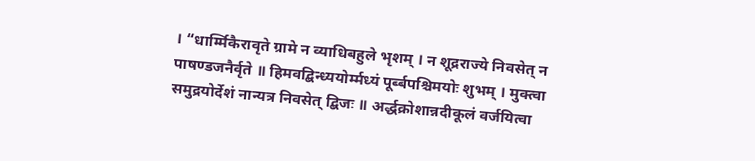। “धार्म्मिकैरावृते ग्रामे न व्याधिबहुले भृशम् । न शूद्रराज्ये निवसेत् न पाषण्डजनैर्वृते ॥ हिमवद्बिन्ध्ययोर्म्मध्यं पूर्ब्बपश्चिमयोः शुभम् । मुक्त्वा समुद्रयोर्देशं नान्यत्र निवसेत् द्बिजः ॥ अर्द्धक्रोशान्नदीकूलं वर्जयित्वा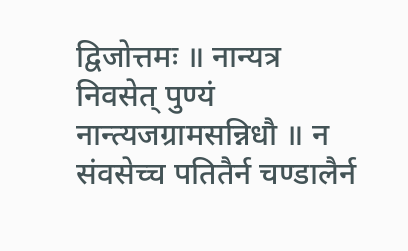द्विजोत्तमः ॥ नान्यत्र निवसेत् पुण्यं नान्त्यजग्रामसन्निधौ ॥ न संवसेच्च पतितैर्न चण्डालैर्न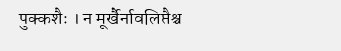पुक्कशैः । न मूर्खैर्नावलिप्तैश्च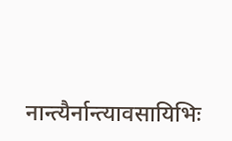नान्त्यैर्नान्त्यावसायिभिः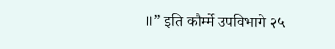॥” इति कौर्म्मे उपविभागे २५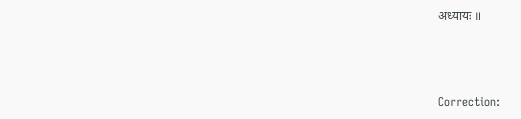अध्यायः ॥



Correction: